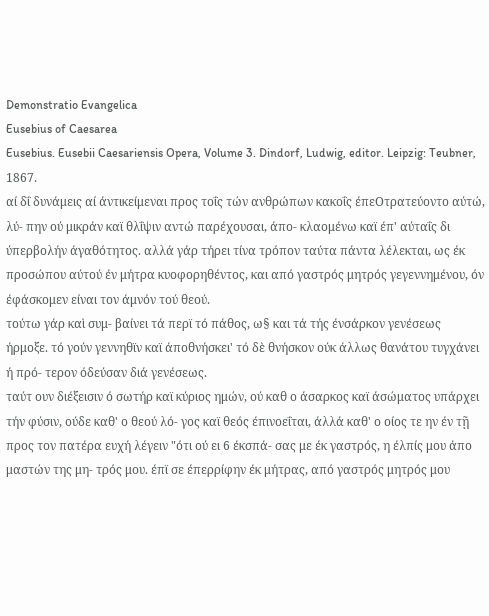Demonstratio Evangelica
Eusebius of Caesarea
Eusebius. Eusebii Caesariensis Opera, Volume 3. Dindorf, Ludwig, editor. Leipzig: Teubner, 1867.
αί δΐ δυνάμεις αί άντικείμεναι προς τοΐς τών ανθρώπων κακοΐς έπεΟτρατεύοντο αύτώ, λύ- πην ού μικράν καϊ θλΐψιν αντώ παρέχουσαι, άπο- κλαομένω καϊ έπ' αύταΐς δι ύπερβολήν άγαθότητος. αλλά γάρ τήρει τίνα τρόπον ταύτα πάντα λέλεκται, ως έκ προσώπου αύτού έν μήτρα κυοφορηθέντος, και από γαστρός μητρός γεγεννημένου, όν έφάσκομεν είναι τον άμνόν τού θεού.
τούτω γάρ καὶ συμ- βαίνει τά περϊ τό πάθος, ω§ και τά τής ένσάρκον γενέσεως ήρμοξε. τό γούν γεννηθϊν καϊ άποθνήσκει' τό δὲ θνήσκον ούκ άλλως θανάτου τυγχάνει ή πρό- τερον όδεύσαν διά γενέσεως.
ταύτ ουν διέξεισιν ό σωτήρ καϊ κύριος ημών, ού καθ ο άσαρκος καϊ άσώματος υπάρχει τήν φύσιν, ούδε καθ' ο θεού λό- γος καϊ θεός έπινοεΐται, άλλά καθ' ο οίος τε ην έν τῇ προς τον πατέρα ευχή λέγειν "ότι ού ει 6 έκσπά- σας με έκ γαστρός, η έλπίς μου άπο μαστών της μη- τρός μου. έπϊ σε έπερρίφην έκ μήτρας, από γαστρός μητρός μου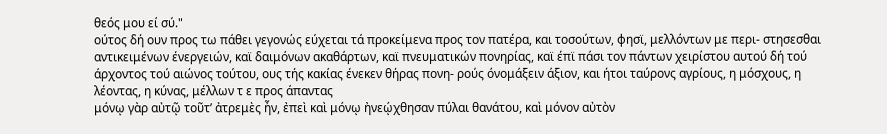θεός μου εί σύ."
ούτος δή ουν προς τω πάθει γεγονώς εύχεται τά προκείμενα προς τον πατέρα, και τοσούτων, φησϊ, μελλόντων με περι- στησεσθαι αντικειμένων ένεργειών, καϊ δαιμόνων ακαθάρτων, καϊ πνευματικών πονηρίας, καϊ έπϊ πάσι τον πάντων χειρίστου αυτού δή τού άρχοντος τού αιώνος τούτου, ους τής κακίας ένεκεν θήρας πονη- ρούς όνομάξειν άξιον, και ήτοι ταύρονς αγρίους, η μόσχους, η λέοντας, η κύνας, μέλλων τ ε προς άπαντας
μόνῳ γὰρ αὐτῷ τοῦτ’ ἀτρεμὲς ἦν, ἐπεὶ καὶ μόνῳ ἠνεῴχθησαν πύλαι θανάτου, καὶ μόνον αὐτὸν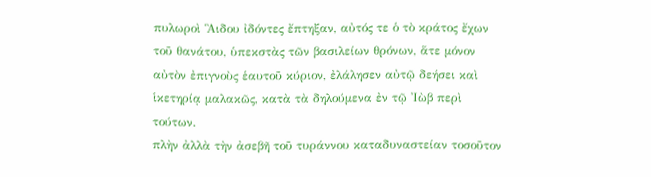πυλωροὶ Ἃιδου ἰδόντες ἔπτηξαν, αὐτός τε ὁ τὸ κράτος ἔχων τοῦ θανάτου, ὑπεκστὰς τῶν βασιλείων θρόνων, ἅτε μόνον αὐτὸν ἐπιγνοὺς ἑαυτοῦ κύριον, ἐλάλησεν αὐτῷ δεήσει καὶ ἱκετηρίᾳ μαλακῶς, κατὰ τὰ δηλούμενα ἐν τῷ Ἰὼβ περὶ τούτων.
πλὴν ἀλλὰ τὴν ἀσεβῆ τοῦ τυράννου καταδυναστείαν τοσοῦτον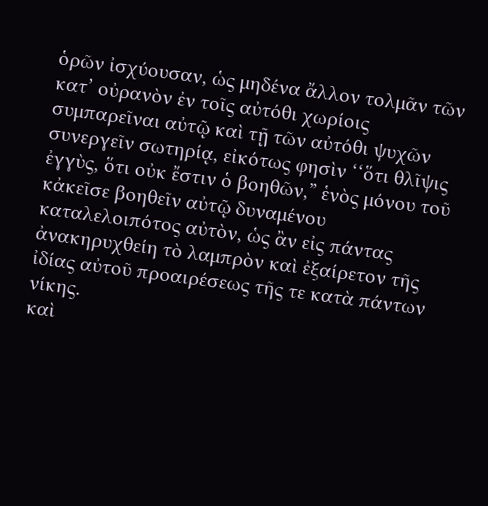ὁρῶν ἰσχύουσαν, ὡς μηδένα ἄλλον τολμᾶν τῶν κατ’ οὐρανὸν ἐν τοῖς αὐτόθι χωρίοις συμπαρεῖναι αὐτῷ καὶ τῇ τῶν αὐτόθι ψυχῶν συνεργεῖν σωτηρίᾳ, εἰκότως φησὶν ‘‘ὅτι θλῖψις ἐγγὺς, ὅτι οὐκ ἔστιν ὁ βοηθῶν,” ἑνὸς μόνου τοῦ κἀκεῖσε βοηθεῖν αὐτῷ δυναμένου καταλελοιπότος αὐτὸν, ὡς ἂν εἰς πάντας ἀνακηρυχθείη τὸ λαμπρὸν καὶ ἐξαίρετον τῆς ἰδίας αὐτοῦ προαιρέσεως τῆς τε κατὰ πάντων νίκης.
καὶ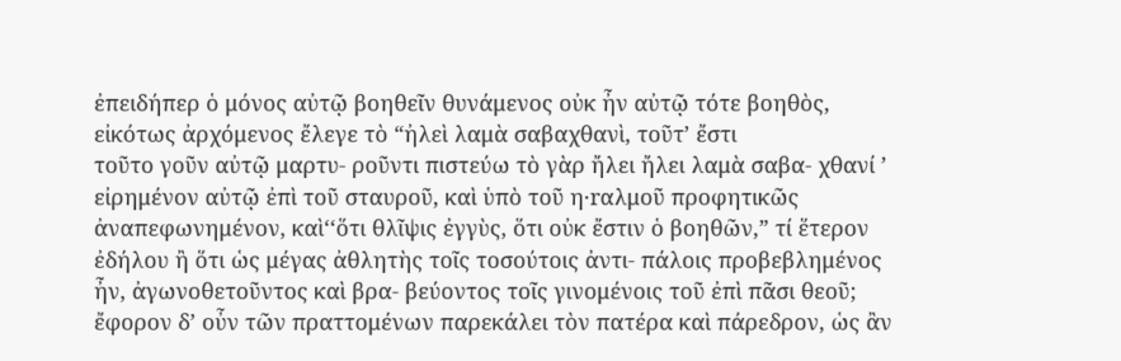ἐπειδήπερ ὁ μόνος αὐτῷ βοηθεῖν θυνάμενος οὐκ ἦν αὐτῷ τότε βοηθὸς, εἰκότως ἀρχόμενος ἔλεγε τὸ “ἠλεὶ λαμὰ σαβαχθανὶ, τοῦτ’ ἔστι
τοῦτο γοῦν αὐτῷ μαρτυ- ροῦντι πιστεύω τὸ γὰρ ἤλει ἤλει λαμὰ σαβα- χθανί ’ εἰρημένον αὐτῷ ἐπὶ τοῦ σταυροῦ, καὶ ὑπὸ τοῦ η·rαλμοῦ προφητικῶς ἀναπεφωνημένον, καὶ‘‘ὅτι θλῖψις ἐγγὺς, ὅτι οὐκ ἔστιν ὁ βοηθῶν,” τί ἕτερον ἐδήλου ἢ ὅτι ὡς μέγας ἀθλητὴς τοῖς τοσούτοις ἀντι- πάλοις προβεβλημένος ἦν, ἀγωνοθετοῦντος καὶ βρα- βεύοντος τοῖς γινομένοις τοῦ ἐπὶ πᾶσι θεοῦ; ἔφορον δ’ οὖν τῶν πραττομένων παρεκάλει τὸν πατέρα καὶ πάρεδρον, ὡς ἂν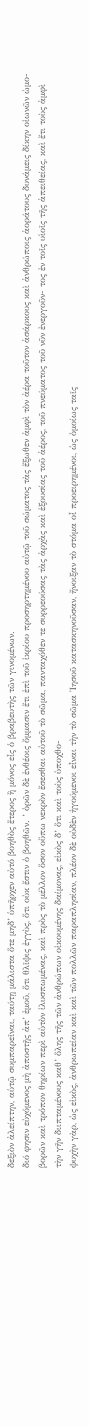δεξιὸν ἀλείπτην, αὑτῷ συμπαρεῖναι, ταύτῃ μάλιστα ὅτε μηδ’ ὑπῆρχεν αὐτό βοηθὸς ἕτερος ἢ μόνος εἶς ὁ βραβευτὴς τῶν γινομένων.
διό φησιν εὐχόμενος μὴ ἀποστῇς ἀπ’ ἐμοῦ, ὅτι θλῖψις ἐγγὺς, ὅτι οὐκ ἔστιν ὁ βοηθῶν. ’ ὁρῶν δὲ ἐνθέοις ὄμμασιν ἔτι ἐπὶ τοῦ ἰκρίου προσηρτημένου αὐτῷ τοῦ σώματος τὰς ἔξωθεν ἀμφὶ τὸν ἀέρα τοῦτον ἀσάρκους καὶ ἀνθρώποις ἀοράτους δυνάμεις δίκην οἰωνῶν ὠμο- βορῶν καὶ τρόπον θηρίων περὶ αὑτὸν ἰλυσπωμένας, καὶ πρὸς τὸ μέλλον ὅσον οὔπω νεκρὸν ἔσεσθαι αὐτοῦ τὸ σῶμα, πανταχόθεν τε συρρεούσας τὰς ἀρχὰς καὶ ἐξουσίας τοῦ ἀέρος, τοῦ πνεύματος τοῦ νῦν ἐνεργοῦν- τος ἐν τοῖς υἱοῖς τῆς ἀπειθείας, καὶ ἔτι τοὺς ἀμφὶ τὴν γῆν διιπταμένους καθ’ ὅλης τῆς τῶν ἀνθρώπων οἰκουμένης δαίμονας, εἰκὸς δ’ ὅτι καὶ τοὺς ὑποχθο-
ψυχὴν γὰρ, ὡς εἰκὸς, ἀνθρωπείαν καὶ καὶ τῶν πολλῶν παραπλησίαν, πλέον δὲ οὐδὲν ἡγούμενοι εἶναι τὴν τὸ σῶμα Ἰησοῦ κατασκηνοῦσαν, ἤνοιξαν τὸ στόμα οἶ προειρημένοι, ὡς ὁμοίως ταῖς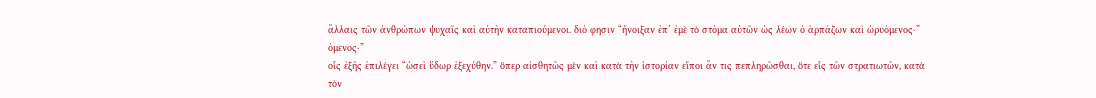ἄλλαις τῶν ἀνθρώπων ψυχαῖς καὶ αὐτὴν καταπιούμενοι. διό φησιν “ἤνοιξαν ἐπ’ ἐμὲ τὸ στόμα αὑτῶν ὡς λέων ὁ ἁρπάζων καὶ ὡρυόμενος·” όμενος·”
οἷς ἐξῆς ἐπιλέγει “ὡσεὶ ὕδωρ ἐξεχύθην.” ὅπερ αἰσθητῶς μὲν καὶ κατὰ τὴν ἱστορίαν εἴποι ἄν τις πεπληρῶσθαι, ὅτε εἷς τῶν στρατιωτῶν, κατὰ τὸν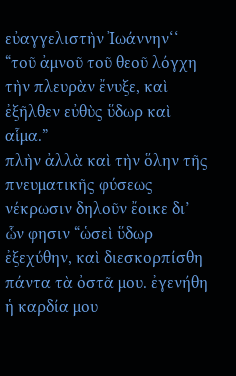εὐαγγελιστὴν Ἰωάννην‘‘ “τοῦ ἀμνοῦ τοῦ θεοῦ λόγχη τὴν πλευρὰν ἔνυξε, καὶ ἐξῆλθεν εὐθὺς ὕδωρ καὶ αἷμα.”
πλὴν ἀλλὰ καὶ τὴν ὅλην τῆς πνευματικῆς φύσεως νέκρωσιν δηλοῦν ἔοικε δι’ ὧν φησιν “ὡσεὶ ὕδωρ ἐξεχύθην, καὶ διεσκορπίσθη πάντα τὰ ὀστᾶ μου. ἐγενήθη ἡ καρδία μου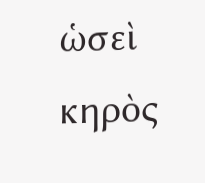ὡσεὶ κηρὸς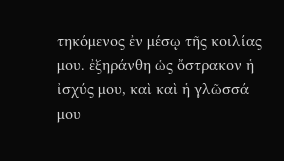τηκόμενος ἐν μέσῳ τῆς κοιλίας μου. ἐξηράνθη ὡς ὄστρακον ἡ ἰσχύς μου, καὶ καὶ ἡ γλῶσσά μου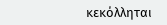κεκόλληται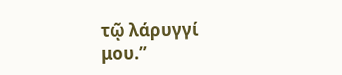τῷ λάρυγγί μου.”